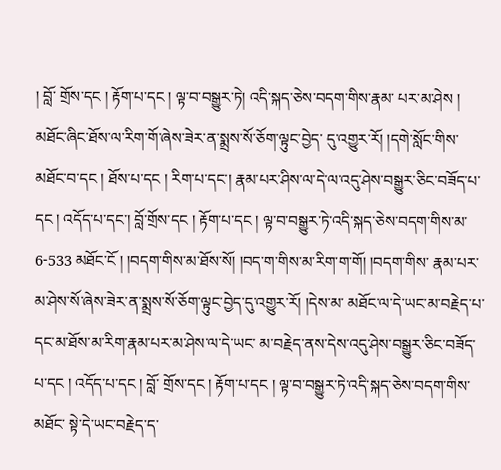། བློ་ གྲོས་དང ། རྟོག་པ་དང ། ལྟ་བ་བསྒྱུར་ཏེ། འདི་སྐད་ཅེས་བདག་གིས་རྣམ་ པར་མ་ཤེས ། མཐོང་ཞིང་ཐོས་ལ་རིག་གོ་ཞེས་ཟེར་ན་སྨྲས་སོ་ཅོག་ལྟུང་བྱེད་ དུ་འགྱུར་རོ། །དགེ་སློང་གིས་མཐོང་བ་དང ། ཐོས་པ་དང ། རིག་པ་དང་། རྣམ་པར་ཤིས་ལ་དེ་ལ་འདུ་ཤེས་བསྒྱུར་ཅིང་བཟོད་པ་དང ། འདོད་པ་དང་། བློ་གྲོས་དང ། རྟོག་པ་དང ། ལྟ་བ་བསྒྱུར་ཏེ་འདི་སྐད་ཅེས་བདག་གིས་མ་ 6-533 མཐོང་ངོ ། །བདག་གིས་མ་ཐོས་སོ། །བད་ག་གིས་མ་རིག་ག་གོ། །བདག་གིས་ རྣམ་པར་མ་ཤེས་སོ་ཞེས་ཟེར་ན་སྨྲས་སོ་ཅོག་ལྟུང་བྱེད་དུ་འགྱུར་རོ། །དེས་མ་ མཐོང་ལ་དེ་ཡང་མ་བརྗེད་པ་དང་མ་ཐོས་མ་རིག་རྣམ་པར་མ་ཤེས་ལ་དེ་ཡང་ མ་བརྗེད་ནས་དེས་འདུ་ཤེས་བསྒྱུར་ཅིང་བཟོད་པ་དང ། འདོད་པ་དང ། བློ་ གྲོས་དང ། རྟོག་པ་དང ། ལྟ་བ་བསྒྱུར་ཏེ་འདི་སྐད་ཅེས་བདག་གིས་མཐོང་ སྟེ་དེ་ཡང་བརྗེད་ད་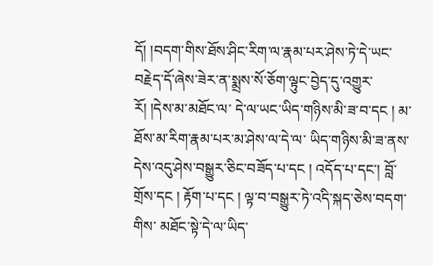དོ། །བདག་གིས་ཐོས་ཤིང་རིག་ལ་རྣམ་པར་ཤེས་ཏེ་དེ་ཡང་ བརྗེད་དོ་ཞེས་ཟེར་ན་སྨྲས་སོ་ཅོག་ལྟུང་བྱེད་དུ་འགྱུར་རོ། །དེས་མ་མཐོང་ལ་ དེ་ལ་ཡང་ཡིད་གཉིས་མི་ཟ་བ་དང ། མ་ཐོས་མ་རིག་རྣམ་པར་མ་ཤེས་ལ་དེ་ལ་ ཡིད་གཉིས་མི་ཟ་ནས་དེས་འདུ་ཤེས་བསྒྱུར་ཅིང་བཟོད་པ་དང ། འདོད་པ་དང་། བློ་གྲོས་དང ། རྟོག་པ་དང ། ལྟ་བ་བསྒྱུར་ཏེ་འདི་སྐད་ཅེས་བདག་གིས་ མཐོང་སྟེ་དེ་ལ་ཡིད་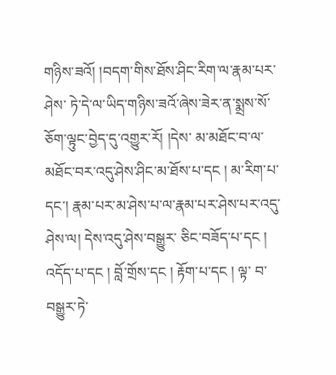གཉིས་ཟའོ། །བདག་གིས་ཐོས་ཤིང་རིག་ལ་རྣམ་པར་ཤེས་ ཏེ་དེ་ལ་ཡིད་གཉིས་ཟའོ་ཞེས་ཟེར་ན་སྨྲས་སོ་ཅོག་ལྟུང་བྱེད་དུ་འགྱུར་རོ། །དེས་ མ་མཐོང་བ་ལ་མཐོང་བར་འདུ་ཤེས་ཤིང་མ་ཐོས་པ་དང ། མ་རིག་པ་དང་། རྣམ་པར་མ་ཤེས་པ་ལ་རྣམ་པར་ཤེས་པར་འདུ་ཤེས་ལ། དེས་འདུ་ཤེས་བསྒྱུར་ ཅིང་བཟོད་པ་དང ། འདོད་པ་དང ། བློ་གྲོས་དང ། རྟོག་པ་དང ། ལྟ་ བ་བསྒྱུར་ཏེ་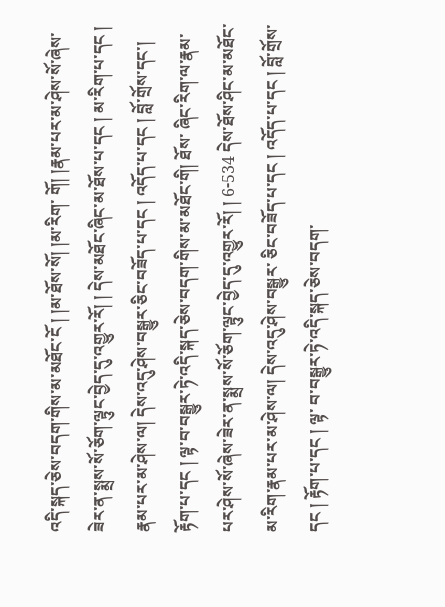འདི་སྐད་ཅེས་བདག་གིས་མ་མཐོང་ངོ ། །མ་ཐོས་སོ། །མ་རིག་ གོ། །རྣམ་པར་མ་ཤེས་སོ་ཞེས་ཟེར་ན་སྨྲས་སོ་ཅོག་ལྟུང་བྱེད་དུ་འགྱུར་རོ། ། དེས་མཐོང་ཞིང་མ་ཐོས་པ་དང ། མ་རིག་པ་དང ། རྣམ་པར་མ་ཤེས་ལ། དེས་འདུ་ཤེས་བསྒྱུར་ཅིང་བཟོད་པ་དང ། འདོད་པ་དང ། བློ་གྲོས་དང་། རྟོག་པ་དང ། ལྟ་བ་བསྒྱུར་ཏེ་འདི་སྐད་ཅེས་བདག་གིས་མ་མཐོང་གི། ཐོས་ ཞིང་རིག་ལ་རྣམ་པར་ཤེས་སོ་ཞེས་ཟེར་ན་སྨྲས་སོ་ཅོག་ལྟུང་བྱེད་དུ་འགྱུར་རོ། ། 6-534 དེས་ཐོས་ཤིང་མ་མཐོང་མ་རིག་རྣམ་པར་མ་ཤེས་ལ། དེས་འདུ་ཤེས་བསྒྱུར་ ཅིང་བཟོད་པ་དང ། འདོད་པ་དང ། བློ་གྲོས་དང ། རྟོག་པ་དང ། ལྟ་ བ་བསྒྱུར་ཏེ་འདི་སྐད་ཅེས་བདག་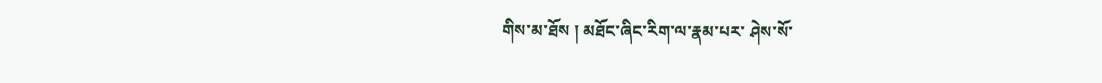གིས་མ་ཐོས ། མཐོང་ཞིང་རིག་ལ་རྣམ་པར་ ཤེས་སོ་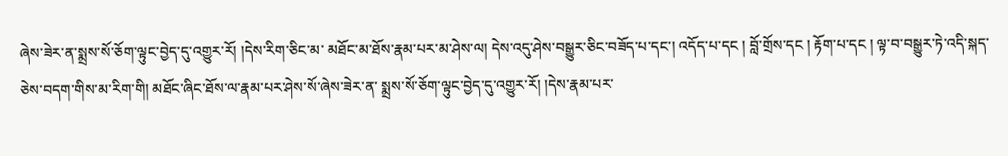ཞེས་ཟེར་ན་སྨྲས་སོ་ཅོག་ལྟུང་བྱེད་དུ་འགྱུར་རོ། །དེས་རིག་ཅིང་མ་ མཐོང་མ་ཐོས་རྣམ་པར་མ་ཤེས་ལ། དེས་འདུ་ཤེས་བསྒྱུར་ཅིང་བཟོད་པ་དང་། འདོད་པ་དང ། བློ་གྲོས་དང ། རྟོག་པ་དང ། ལྟ་བ་བསྒྱུར་ཏེ་འདི་སྐད་ ཅེས་བདག་གིས་མ་རིག་གི། མཐོང་ཞིང་ཐོས་ལ་རྣམ་པར་ཤེས་སོ་ཞེས་ཟེར་ན་ སྨྲས་སོ་ཅོག་ལྟུང་བྱེད་དུ་འགྱུར་རོ། །དེས་རྣམ་པར་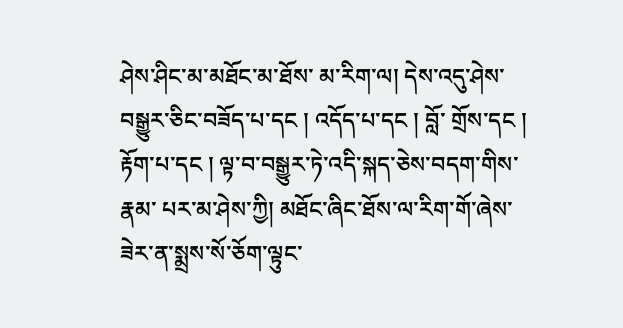ཤེས་ཤིང་མ་མཐོང་མ་ཐོས་ མ་རིག་ལ། དེས་འདུ་ཤེས་བསྒྱུར་ཅིང་བཟོད་པ་དང ། འདོད་པ་དང ། བློ་ གྲོས་དང ། རྟོག་པ་དང ། ལྟ་བ་བསྒྱུར་ཏེ་འདི་སྐད་ཅེས་བདག་གིས་རྣམ་ པར་མ་ཤེས་ཀྱི། མཐོང་ཞིང་ཐོས་ལ་རིག་གོ་ཞེས་ཟེར་ན་སྨྲས་སོ་ཅོག་ལྟུང་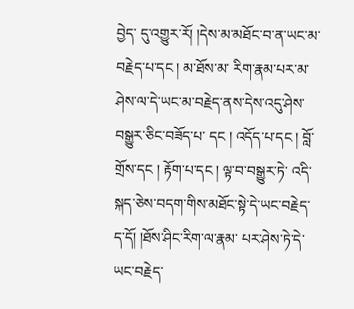བྱེད་ དུ་འགྱུར་རོ། །དེས་མ་མཐོང་བ་ན་ཡང་མ་བརྗེད་པ་དང ། མ་ཐོས་མ་ རིག་རྣམ་པར་མ་ཤེས་ལ་དེ་ཡང་མ་བརྗེད་ནས་དེས་འདུ་ཤེས་བསྒྱུར་ཅིང་བཟོད་པ་ དང ། འདོད་པ་དང ། བློ་གྲོས་དང ། རྟོག་པ་དང ། ལྟ་བ་བསྒྱུར་ཏེ་ འདི་སྐད་ཅེས་བདག་གིས་མཐོང་སྟེ་དེ་ཡང་བརྗེད་ད་དོ། །ཐོས་ཤིང་རིག་ལ་རྣམ་ པར་ཤེས་ཏེ་དེ་ཡང་བརྗེད་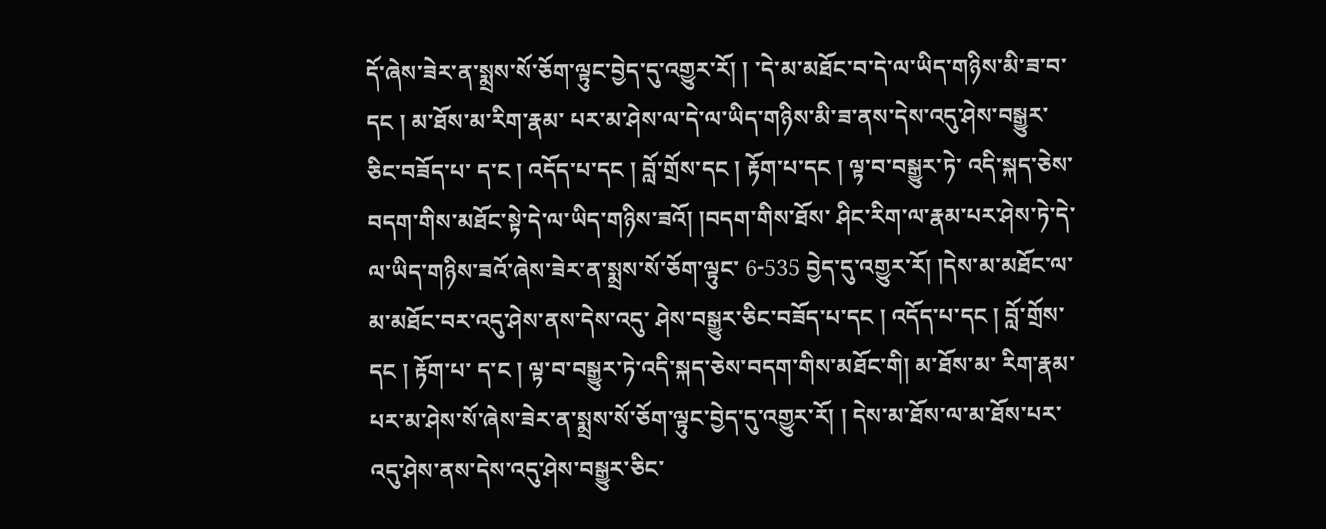དོ་ཞེས་ཟེར་ན་སྨྲས་སོ་ཅོག་ལྟུང་བྱེད་དུ་འགྱུར་རོ། ། ་དེ་མ་མཐོང་བ་དེ་ལ་ཡིད་གཉིས་མི་ཟ་བ་དང ། མ་ཐོས་མ་རིག་རྣམ་ པར་མ་ཤེས་ལ་དེ་ལ་ཡིད་གཉིས་མི་ཟ་ནས་དེས་འདུ་ཤེས་བསྒྱུར་ཅིང་བཟོད་པ་ ད་ང ། འདོད་པ་དང ། བློ་གྲོས་དང ། རྟོག་པ་དང ། ལྟ་བ་བསྒྱུར་ཏེ་ འདི་སྐད་ཅེས་བདག་གིས་མཐོང་སྟེ་དེ་ལ་ཡིད་གཉིས་ཟའོ། །བདག་གིས་ཐོས་ ཤིང་རིག་ལ་རྣམ་པར་ཤེས་ཏེ་དེ་ལ་ཡིད་གཉིས་ཟའོ་ཞེས་ཟེར་ན་སྨྲས་སོ་ཅོག་ལྟུང་ 6-535 བྱེད་དུ་འགྱུར་རོ། །དེས་མ་མཐོང་ལ་མ་མཐོང་བར་འདུ་ཤེས་ནས་དེས་འདུ་ ཤེས་བསྒྱུར་ཅིང་བཟོད་པ་དང ། འདོད་པ་དང ། བློ་གྲོས་དང ། རྟོག་པ་ ད་ང ། ལྟ་བ་བསྒྱུར་ཏེ་འདི་སྐད་ཅེས་བདག་གིས་མཐོང་གི། མ་ཐོས་མ་ རིག་རྣམ་པར་མ་ཤེས་སོ་ཞེས་ཟེར་ན་སྨྲས་སོ་ཅོག་ལྟུང་བྱེད་དུ་འགྱུར་རོ། ། དེས་མ་ཐོས་ལ་མ་ཐོས་པར་འདུ་ཤེས་ནས་དེས་འདུ་ཤེས་བསྒྱུར་ཅིང་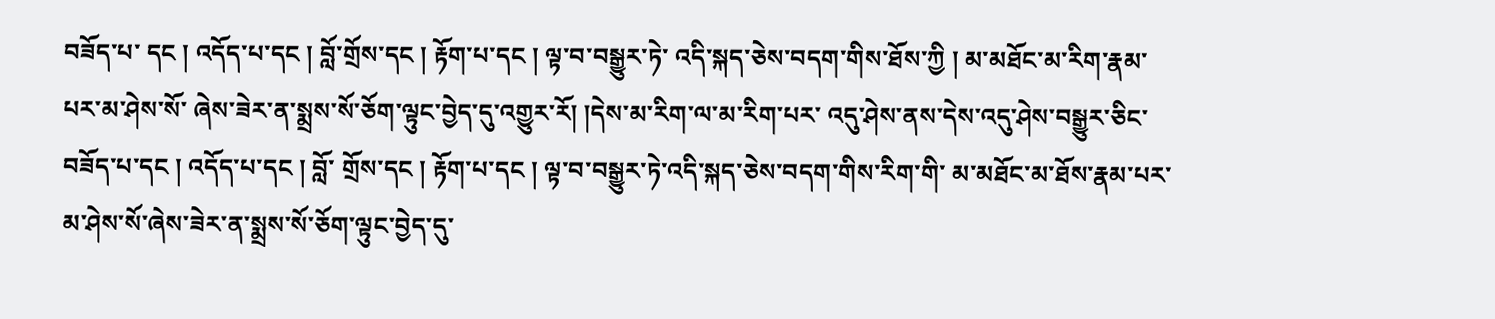བཟོད་པ་ དང ། འདོད་པ་དང ། བློ་གྲོས་དང ། རྟོག་པ་དང ། ལྟ་བ་བསྒྱུར་ཏེ་ འདི་སྐད་ཅེས་བདག་གིས་ཐོས་ཀྱི ། མ་མཐོང་མ་རིག་རྣམ་པར་མ་ཤེས་སོ་ ཞེས་ཟེར་ན་སྨྲས་སོ་ཅོག་ལྟུང་བྱེད་དུ་འགྱུར་རོ། །དེས་མ་རིག་ལ་མ་རིག་པར་ འདུ་ཤེས་ནས་དེས་འདུ་ཤེས་བསྒྱུར་ཅིང་བཟོད་པ་དང ། འདོད་པ་དང ། བློ་ གྲོས་དང ། རྟོག་པ་དང ། ལྟ་བ་བསྒྱུར་ཏེ་འདི་སྐད་ཅེས་བདག་གིས་རིག་གི་ མ་མཐོང་མ་ཐོས་རྣམ་པར་མ་ཤེས་སོ་ཞེས་ཟེར་ན་སྨྲས་སོ་ཅོག་ལྟུང་བྱེད་དུ་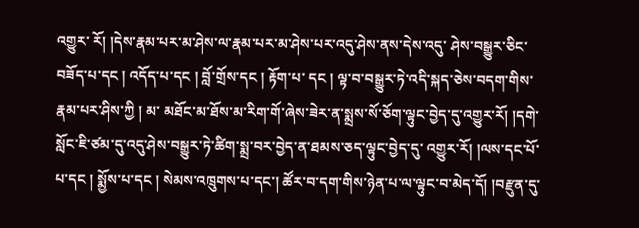འགྱུར་ རོ། །དེས་རྣམ་པར་མ་ཤེས་ལ་རྣམ་པར་མ་ཤེས་པར་འདུ་ཤེས་ནས་དེས་འདུ་ ཤེས་བསྒྱུར་ཅིང་བཟོད་པ་དང ། འདོད་པ་དང ། བློ་གྲོས་དང ། རྟོག་པ་ དང ། ལྟ་བ་བསྒྱུར་ཏེ་འདི་སྐད་ཅེས་བདག་གིས་རྣམ་པར་ཤིས་ཀྱི ། མ་ མཐོང་མ་ཐོས་མ་རིག་གོ་ཞེས་ཟེར་ན་སྨྲས་སོ་ཅོག་ལྟུང་བྱེད་དུ་འགྱུར་རོ། །དགེ་ སློང་ཇི་ཙམ་དུ་འདུ་ཤེས་བསྒྱུར་ཏེ་ཚིག་སྨྲ་བར་བྱེད་ན་ཐམས་ཅད་ལྟུང་བྱེད་དུ་ འགྱུར་རོ། །ལས་དང་པོ་པ་དང ། སྨྱོས་པ་དང ། སེམས་འཁྲུགས་པ་དང་། ཚོར་བ་དག་གིས་ཉེན་པ་ལ་ལྟུང་བ་མེད་དོ། །བརྫུན་དུ་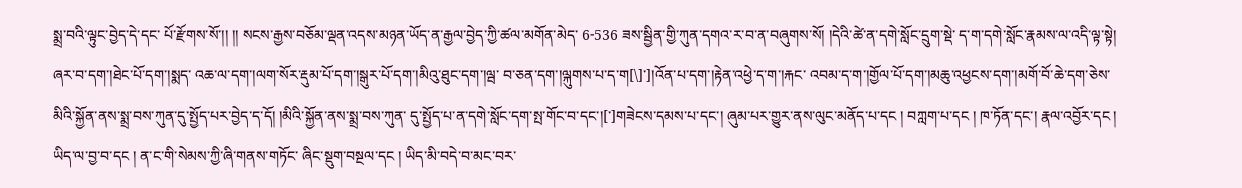སྨྲ་བའི་ལྟུང་བྱེད་དེ་དང་ པོ་རྫོགས་སོ་།། །། སངས་རྒྱས་བཅོམ་ལྡན་འདས་མཉན་ཡོད་ན་རྒྱལ་བྱེད་ཀྱི་ཚལ་མགོན་མེད་ 6-536 ཟས་སྦྱིན་གྱི་ཀུན་དགའ་ར་བ་ན་བཞུགས་སོ། །དེའི་ཚེ་ན་དགེ་སློང་དྲུག་སྡེ་ ད་ག་དགེ་སློང་རྣམས་ལ་འདི་ལྟ་སྟེ། ཞར་བ་དག་།ཐེང་པོ་དག་།སྨད་ འཆ་ལ་དག་།ལག་སོར་རྡུམ་པོ་དག་།སྒུར་པོ་དག་།མིའུ་ཐུང་དག་།ལྦ་ བ་ཅན་དག་།ལྐུགས་པ་ད་ག[\]་]།འོན་པ་དག་།རྟེན་འཕྱེ་ད་ག་།རྐང་ འབམ་ད་ག་།གྱོལ་པོ་དག་།མཆུ་འཕྱངས་དག་།མགོ་བོ་ཆེ་དག་ཅེས་ མིའི་སྐྱོན་ནས་སྨྲ་བས་ཀུན་དུ་སྤྱོད་པར་བྱེད་ད་དོ། །མིའི་སྐྱོན་ནས་སྨྲ་བས་ཀུན་ དུ་སྤྱོད་པ་ན་དགེ་སློང་དག་སྤ་གོང་བ་དང་།[་]གཟེངས་དམས་པ་དང་། ཞུམ་པར་གྱུར་ནས་ལུང་མནོད་པ་དང ། བཀླག་པ་དང ། ཁ་ཏོན་དང་། རྣལ་འབྱོར་དང ། ཡིད་ལ་བྱ་བ་དང ། ན་ང་གི་སེམས་ཀྱི་ཞི་གནས་གཏོང་ ཞིང་སྡུག་བསྔལ་དང ། ཡིད་མི་བདེ་བ་མང་བར་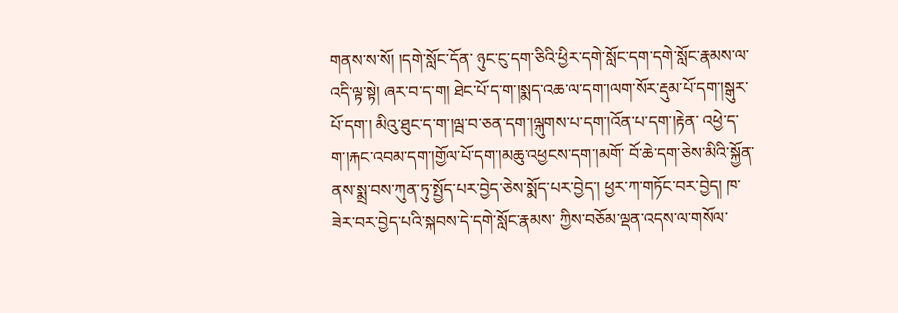གནས་ས་སོ། །དགེ་སློང་དོན་ ཉུང་ངུ་དག་ཅིའི་ཕྱིར་དགེ་སློང་དག་དགེ་སློང་རྣམས་ལ་འདི་ལྟ་སྟེ། ཞར་བ་ད་ག། ཐེང་པོ་ད་ག་།སྨད་འཆ་ལ་དག་།ལག་སོར་རྡུམ་པོ་དག་།སྒུར་པོ་དག་། མིའུ་ཐུང་ད་ག་།ལྦ་བ་ཅན་དག་།ལྐུགས་པ་དག་།འོན་པ་དག་།རྟེན་ འཕྱེ་ད་ག་།རྐང་འབམ་དག་།གྱོལ་པོ་དག་།མཆུ་འཕྱངས་དག་།མགོ་ བོ་ཆེ་དག་ཅེས་མིའི་སྐྱོན་ནས་སྨྲ་བས་ཀུན་ཏུ་སྤྱོད་པར་བྱེད་ཅེས་སྨོད་པར་བྱེད་། ཕྱར་ཀ་གཏོང་བར་བྱེད། ཁ་ཟེར་བར་བྱེད་པའི་སྐབས་དེ་དགེ་སློང་རྣམས་ ཀྱིས་བཅོམ་ལྡན་འདས་ལ་གསོལ་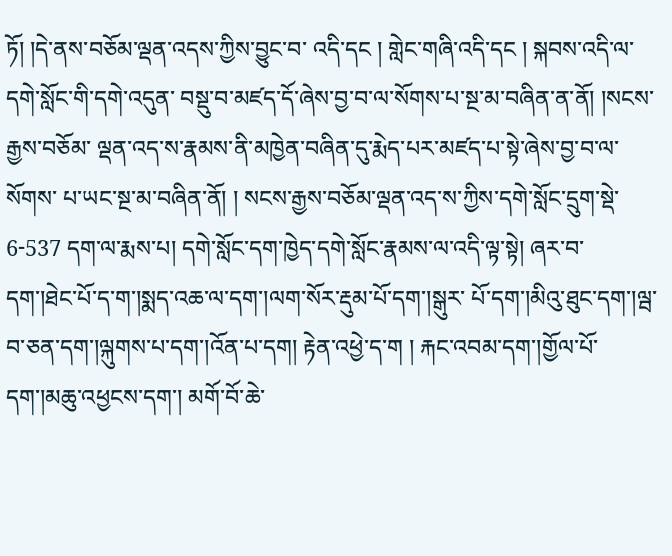ཏོ། །དེ་ནས་བཅོམ་ལྡན་འདས་ཀྱིས་བྱུང་བ་ འདི་དང ། གླེང་གཞི་འདི་དང ། སྐབས་འདི་ལ་དགེ་སློང་གི་དགེ་འདུན་ བསྡུ་བ་མཛད་དོ་ཞེས་བྱ་བ་ལ་སོགས་པ་སྔ་མ་བཞིན་ན་ནོ། །སངས་རྒྱས་བཅོམ་ ལྡན་འད་ས་རྣམས་ནི་མཁྱེན་བཞིན་དུ་རྨེད་པར་མཛད་པ་སྟེ་ཞེས་བྱ་བ་ལ་སོགས་ པ་ཡང་སྔ་མ་བཞིན་ནོ། ། སངས་རྒྱས་བཅོམ་ལྡན་འད་ས་ཀྱིས་དགེ་སློང་དྲུག་སྡེ་ 6-537 དག་ལ་རྨས་པ། དགེ་སློང་དག་ཁྱེད་དགེ་སློང་རྣམས་ལ་འདི་ལྟ་སྟེ། ཞར་བ་ དག་།ཐེང་པོ་ད་ག་།སྨད་འཆ་ལ་དག་།ལག་སོར་རྡུམ་པོ་དག་།སྒུར་ པོ་དག་།མིའུ་ཐུང་དག་།ལྦ་བ་ཅན་དག་།ལྐུགས་པ་དག་།འོན་པ་དག། རྟེན་འཕྱེ་ད་ག ། རྐང་འབམ་དག་།གྱོལ་པོ་དག་།མཆུ་འཕྱངས་དག་། མགོ་བོ་ཆེ་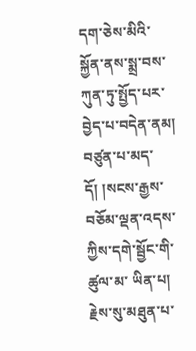དག་ཅེས་མིའི་སྐྱོན་ནས་སྨྲ་བས་ཀུན་ཏུ་སྤྱོད་པར་བྱེད་པ་བདེན་ནམ། བཙུན་པ་མད་དོ། །སངས་རྒྱས་བཅོམ་ལྡན་འདས་ཀྱིས་དགེ་སྦྱོང་གི་ཚུལ་མ་ ཡིན་པ། རྗེས་སུ་མཐུན་པ་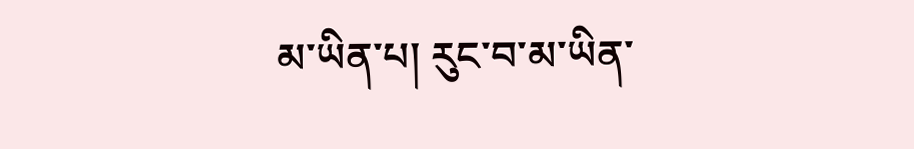མ་ཡིན་པ། རུང་བ་མ་ཡིན་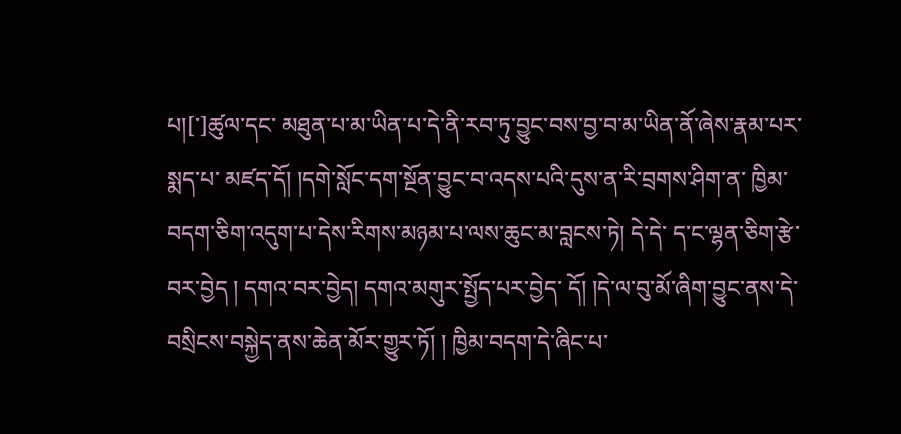པ།[་]ཚུལ་དང་ མཐུན་པ་མ་ཡིན་པ་དེ་ནི་རབ་ཏུ་བྱུང་བས་བྱ་བ་མ་ཡིན་ནོ་ཞེས་རྣམ་པར་སྨད་པ་ མཛད་དོ། །དགེ་སློང་དག་སྔོན་བྱུང་བ་འདས་པའི་དུས་ན་རི་བྲགས་ཤིག་ན་ ཁྱིམ་བདག་ཅིག་འདུག་པ་དེས་རིགས་མཉམ་པ་ལས་ཆུང་མ་བླངས་ཏེ། དེ་དེ་ ད་ང་ལྷན་ཅིག་རྩེ་བར་བྱེད ། དགའ་བར་བྱེད། དགའ་མགུར་སྤྱོད་པར་བྱེད་ དོ། །དེ་ལ་བུ་མོ་ཞིག་བྱུང་ནས་དེ་བསྲིངས་བསྐྱེད་ནས་ཆེན་མོར་གྱུར་ཏོ། ། ཁྱིམ་བདག་དེ་ཞིང་པ་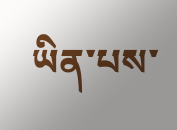ཡིན་པས་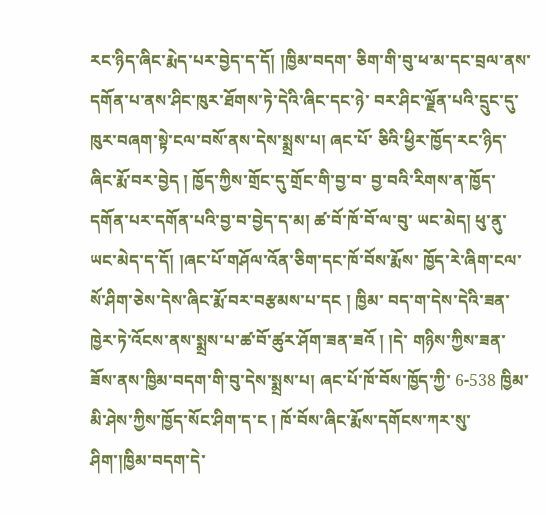རང་ཉིད་ཞིང་རྨེད་པར་བྱེད་ད་དོ། །ཁྱིམ་བདག་ ཅིག་གི་བུ་ཕ་མ་དང་བྲལ་ནས་དགོན་པ་ནས་ཤིང་ཁུར་ཐོགས་ཏེ་དེའི་ཞིང་དང་ཉེ་ བར་ཤིང་ལྗོན་པའི་དྲུང་དུ་ཁུར་བཞག་སྟེ་ངལ་བསོ་ནས་དེས་སྨྲས་པ། ཞང་པོ་ ཅིའི་ཕྱིར་ཁྱོད་རང་ཉིད་ཞིང་རྨོ་བར་བྱེད ། ཁྱོད་ཀྱིས་གྲོང་དུ་གྲོང་གི་བྱ་བ་ བྱ་བའི་རིགས་ན་ཁྱོད་དགོན་པར་དགོན་པའི་བྱ་བ་བྱེད་ད་མ། ཚ་བོ་ཁོ་བོ་ལ་བུ་ ཡང་མེད། ཕུ་ནུ་ཡང་མེད་ད་དོ། །ཞང་པོ་གཤོལ་འོན་ཅིག་དང་ཁོ་བོས་རྨོས་ ཁྱོད་རེ་ཞིག་ངལ་སོ་ཤིག་ཅེས་དེས་ཞིང་རྨོ་བར་བརྩམས་པ་དང ། ཁྱིམ་ བད་ག་དེས་དེའི་ཟན་ཁྱེར་ཏེ་འོངས་ནས་སྨྲས་པ་ཚ་བོ་ཚུར་ཤོག་ཟན་ཟའོ ། །དེ་ གཉིས་ཀྱིས་ཟན་ཟོས་ནས་ཁྱིམ་བདག་གི་བུ་དེས་སྨྲས་པ། ཞང་པོ་ཁོ་བོས་ཁྱོད་ཀྱི་ 6-538 ཁྱིམ་མི་ཤེས་ཀྱིས་ཁྱོད་སོང་ཤིག་ད་ང ། ཁོ་བོས་ཞིང་རྨོས་དགོངས་ཀར་སུ་ ཤིག་།ཁྱིམ་བདག་དེ་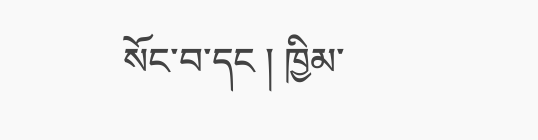སོང་བ་དང ། ཁྱིམ་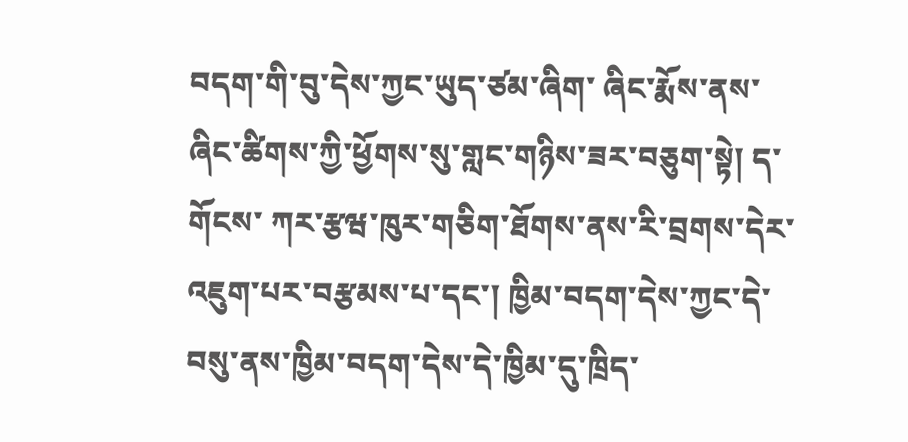བདག་གི་བུ་དེས་ཀྱང་ཡུད་ཙམ་ཞིག་ ཞིང་རྨོས་ནས་ཞིང་ཚིགས་ཀྱི་ཕྱོགས་སུ་གླང་གཉིས་ཟར་བཅུག་སྟེ། ད་གོངས་ ཀར་རྩཝ་ཁུར་གཅིག་ཐོགས་ནས་རི་བྲགས་དེར་འཇུག་པར་བརྩམས་པ་དང་། ཁྱིམ་བདག་དེས་ཀྱང་དེ་བསུ་ནས་ཁྱིམ་བདག་དེས་དེ་ཁྱིམ་དུ་ཁྲིད་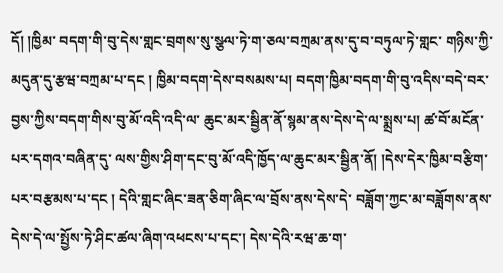དོ། །ཁྱིམ་ བདག་གི་བུ་དེས་གླང་བྲགས་སུ་སྩལ་ཏེ་ག་ཅལ་བཀྲམ་ནས་དུ་བ་བཏུལ་ཏེ་གླང་ གཉིས་ཀྱི་མདུན་དུ་རྩཝ་བཀྲམ་པ་དང ། ཁྱིམ་བདག་དེས་བསམས་པ། བདག་ཁྱིམ་བདག་གི་བུ་འདིས་བདེ་བར་བྱས་ཀྱིས་བདག་གིས་བུ་མོ་འདི་འདི་ལ་ ཆུང་མར་སྦྱིན་ནོ་སྙམ་ནས་དེས་དེ་ལ་སྨྲས་པ། ཚ་བོ་མངོན་པར་དགའ་བཞིན་དུ་ ལས་གྱིས་ཤིག་དང་བུ་མོ་འདི་ཁྱོད་ལ་ཆུང་མར་སྦྱིན་ནོ། །དེས་དེར་ཁྱིམ་བརྩིག་ པར་བརྩམས་པ་དང ། དེའི་གླང་ཞིང་ཟན་ཅིག་ཞིང་ལ་བྲོས་ནས་དེས་དེ་ བཟློག་ཀྱང་མ་བཟློགས་ནས་དེས་དེ་ལ་སྤྱོས་ཏེ་ཤིང་ཚལ་ཞིག་འཕངས་པ་དང་། དེས་དེའི་རཝ་ཆ་ག་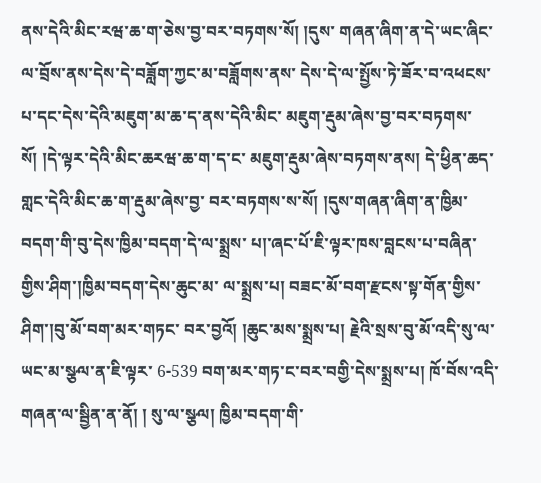ནས་དེའི་མིང་རཝ་ཆ་ག་ཅེས་བྱ་བར་བཏགས་སོ། །དུས་ གཞན་ཞིག་ན་དེ་ཡང་ཞིང་ལ་བྲོས་ནས་དེས་དེ་བཟློག་ཀྱང་མ་བཟློགས་ནས་ དེས་དེ་ལ་སྤྱོས་ཏེ་ཟོར་བ་འཕངས་པ་དང་དེས་དེའི་མཇུག་མ་ཆ་ད་ནས་དེའི་མིང་ མཇུག་རྡུམ་ཞེས་བྱ་བར་བཏགས་སོ། །དེ་ལྟར་དེའི་མིང་ཆརཝ་ཆ་ག་ད་ང་ མཇུག་རྡུམ་ཞེས་བཏགས་ནས། དེ་ཕྱིན་ཆད་གླང་དེའི་མིང་ཆ་ག་རྡུམ་ཞེས་བྱ་ བར་བཏགས་ས་སོ། །དུས་གཞན་ཞིག་ན་ཁྱིམ་བདག་གི་བུ་དེས་ཁྱིམ་བདག་དེ་ལ་སྨྲས་ པ།་ཞང་པོ་ཇི་ལྟར་ཁས་བླངས་པ་བཞིན་གྱིས་ཤིག་།ཁྱིམ་བདག་དེས་ཆུང་མ་ ལ་སྨྲས་པ། བཟང་མོ་བག་རྫངས་སྟ་གོན་གྱིས་ཤིག་།བུ་མོ་བག་མར་གཏང་ བར་བྱའོ། །ཆུང་མས་སྨྲས་པ། རྗེའི་སྲས་བུ་མོ་འདི་སུ་ལ་ཡང་མ་སྩལ་ན་ཇི་ལྟར་ 6-539 བག་མར་གཏ་ང་བར་བགྱི་དེས་སྨྲས་པ། ཁོ་བོས་འདི་གཞན་ལ་སྦྱིན་ན་ནོ། ། སུ་ལ་སྩལ། ཁྱིམ་བདག་གི་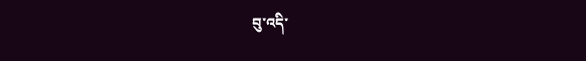བུ་འདི་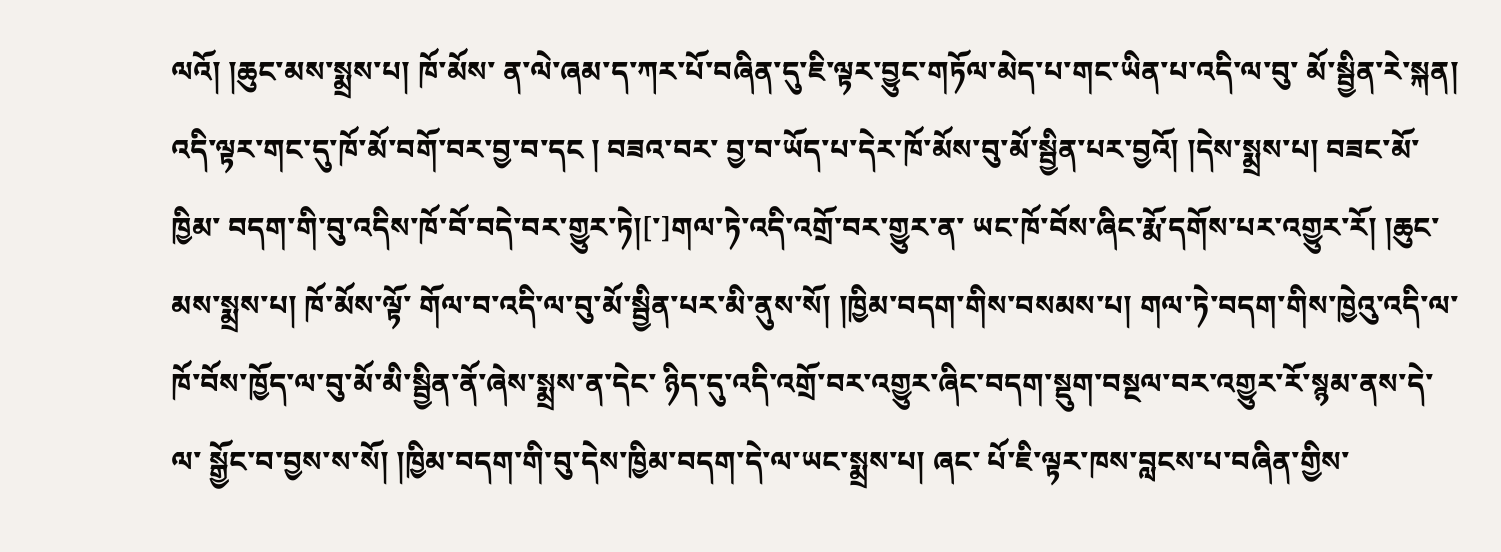ལའོ། །ཆུང་མས་སྨྲས་པ། ཁོ་མོས་ ན་ལེ་ཞམ་ད་ཀར་པོ་བཞིན་དུ་ཇི་ལྟར་བྱུང་གཏོལ་མེད་པ་གང་ཡིན་པ་འདི་ལ་བུ་ མོ་སྦྱིན་རེ་སྐན། འདི་ལྟར་གང་དུ་ཁོ་མོ་བགོ་བར་བྱ་བ་དང ། བཟའ་བར་ བྱ་བ་ཡོད་པ་དེར་ཁོ་མོས་བུ་མོ་སྦྱིན་པར་བྱའོ། །དེས་སྨྲས་པ། བཟང་མོ་ཁྱིམ་ བདག་གི་བུ་འདིས་ཁོ་བོ་བདེ་བར་གྱུར་ཏེ།[་]གལ་ཏེ་འདི་འགྲོ་བར་གྱུར་ན་ ཡང་ཁོ་བོས་ཞིང་རྨོ་དགོས་པར་འགྱུར་རོ། །ཆུང་མས་སྨྲས་པ། ཁོ་མོས་ལྟོ་ གོལ་བ་འདི་ལ་བུ་མོ་སྦྱིན་པར་མི་ནུས་སོ། །ཁྱིམ་བདག་གིས་བསམས་པ། གལ་ཏེ་བདག་གིས་ཁྱེའུ་འདི་ལ་ཁོ་བོས་ཁྱོད་ལ་བུ་མོ་མི་སྦྱིན་ནོ་ཞེས་སྨྲས་ན་དེང་ ཉིད་དུ་འདི་འགྲོ་བར་འགྱུར་ཞིང་བདག་སྡུག་བསྔལ་བར་འགྱུར་རོ་སྙམ་ནས་དེ་ལ་ སྒྱོང་བ་བྱས་ས་སོ། །ཁྱིམ་བདག་གི་བུ་དེས་ཁྱིམ་བདག་དེ་ལ་ཡང་སྨྲས་པ། ཞང་ པོ་ཇི་ལྟར་ཁས་བླངས་པ་བཞིན་གྱིས་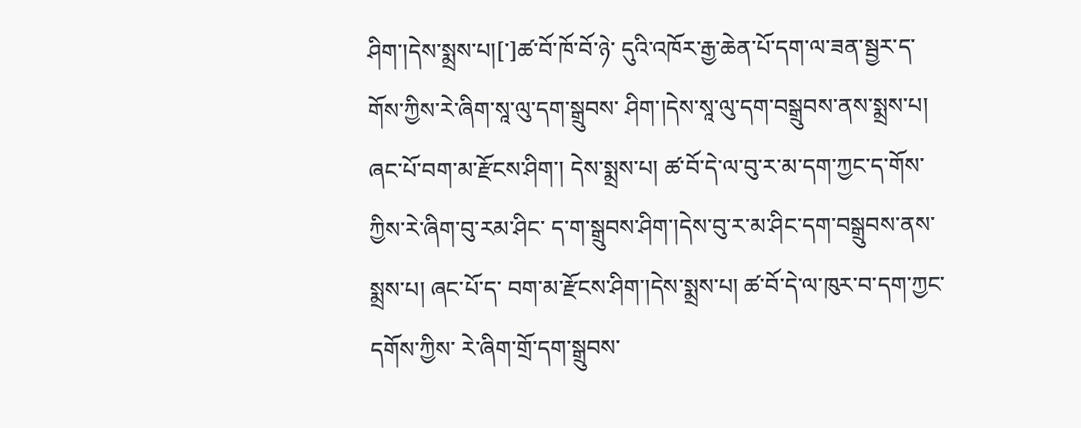ཤིག་།དེས་སྨྲས་པ།[་]ཚ་བོ་ཁོ་བོ་ཉེ་ དུའི་འཁོར་རྒྱ་ཆེན་པོ་དག་ལ་ཟན་སྦྱར་ད་གོས་ཀྱིས་རེ་ཞིག་སཱ་ལུ་དག་སྒྲུབས་ ཤིག་།དེས་སཱ་ལུ་དག་བསྒྲུབས་ནས་སྨྲས་པ། ཞང་པོ་བག་མ་རྫོངས་ཤིག་། དེས་སྨྲས་པ། ཚ་བོ་དེ་ལ་བུ་ར་མ་དག་ཀྱང་ད་གོས་ཀྱིས་རེ་ཞིག་བུ་རམ་ཤིང་ ད་ག་སྒྲུབས་ཤིག་།དེས་བུ་ར་མ་ཤིང་དག་བསྒྲུབས་ནས་སྨྲས་པ། ཞང་པོ་ད་ བག་མ་རྫོངས་ཤིག་།དེས་སྨྲས་པ། ཚ་བོ་དེ་ལ་ཁུར་བ་དག་ཀྱང་དགོས་ཀྱིས་ རེ་ཞིག་གྲོ་དག་སྒྲུབས་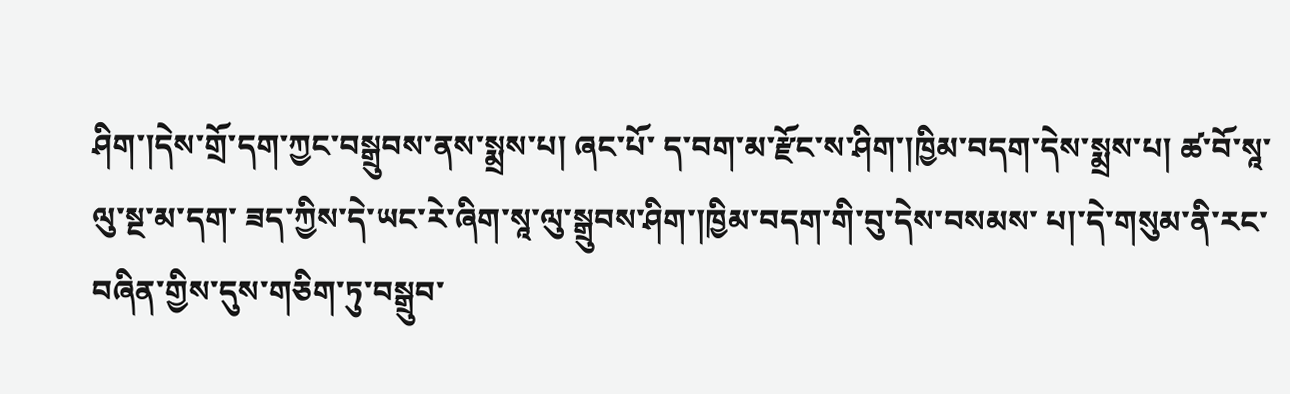ཤིག་།དེས་གྲོ་དག་ཀྱང་བསྒྲུབས་ནས་སྨྲས་པ། ཞང་པོ་ ད་བག་མ་རྫོང་ས་ཤིག་།ཁྱིམ་བདག་དེས་སྨྲས་པ། ཚ་བོ་སཱ་ལུ་སྔ་མ་དག་ ཟད་ཀྱིས་དེ་ཡང་རེ་ཞིག་སཱ་ལུ་སྒྲུབས་ཤིག་།ཁྱིམ་བདག་གི་བུ་དེས་བསམས་ པ།་དེ་གསུམ་ནི་རང་བཞིན་གྱིས་དུས་གཅིག་ཏུ་བསྒྲུབ་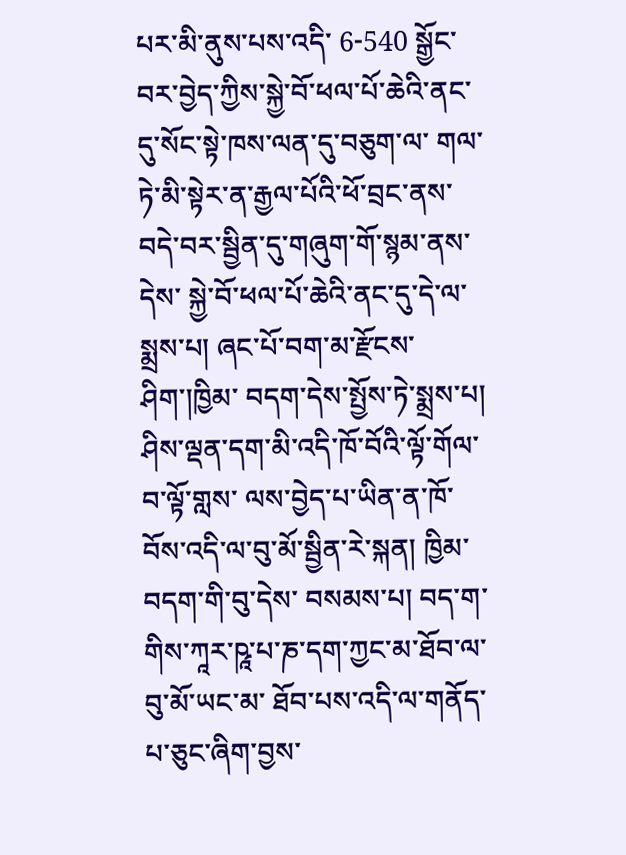པར་མི་ནུས་པས་འདི་ 6-540 སྒྱོང་བར་བྱེད་ཀྱིས་སྐྱེ་བོ་ཕལ་པོ་ཆེའི་ནང་དུ་སོང་སྟེ་ཁས་ལན་དུ་བཅུག་ལ་ གལ་ཏེ་མི་སྟེར་ན་རྒྱལ་པོའི་ཕོ་བྲང་ནས་བདེ་བར་སྦྱིན་དུ་གཞུག་གོ་སྙམ་ནས་དེས་ སྐྱེ་བོ་ཕལ་པོ་ཆེའི་ནང་དུ་དེ་ལ་སྨྲས་པ། ཞང་པོ་བག་མ་རྫོངས་ཤིག་།ཁྱིམ་ བདག་དེས་སྤྱོས་ཏེ་སྨྲས་པ། ཤིས་ལྡན་དག་མི་འདི་ཁོ་བོའི་ལྟོ་གོལ་བ་ལྟོ་གླས་ ལས་བྱེད་པ་ཡིན་ན་ཁོ་བོས་འདི་ལ་བུ་མོ་སྦྱིན་རེ་སྐན། ཁྱིམ་བདག་གི་བུ་དེས་ བསམས་པ། བད་ག་གིས་ཀཱར་ཥཱ་པ་ཎ་དག་ཀྱང་མ་ཐོབ་ལ་བུ་མོ་ཡང་མ་ ཐོབ་པས་འདི་ལ་གནོད་པ་ཅུང་ཞིག་བྱས་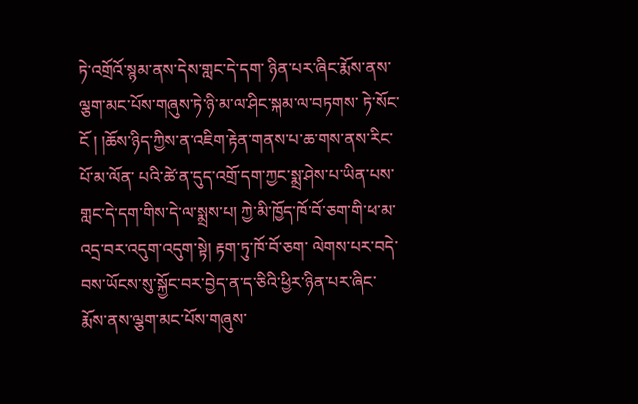ཏེ་འགྲོའོ་སྙམ་ནས་དེས་གླང་དེ་དག་ ཉིན་པར་ཞིང་རྨོས་ནས་ལྕག་མང་པོས་གཞུས་ཏེ་ཉི་མ་ལ་ཤིང་སྐམ་ལ་བཏགས་ ཏེ་སོང་ངོ ། །ཆོས་ཉིད་ཀྱིས་ན་འཇིག་རྟེན་གནས་པ་ཆ་གས་ནས་རིང་པོ་མ་ལོན་ པའི་ཚེ་ན་དུད་འགྲོ་དག་ཀྱང་སྨྲ་ཤེས་པ་ཡིན་པས་གླང་དེ་དག་གིས་དེ་ལ་སྨྲས་པ། ཀྱེ་མི་ཁྱོད་ཁོ་བོ་ཅག་གི་ཕ་མ་འདྲ་བར་འདུག་འདུག་སྟེ། རྟག་ཏུ་ཁོ་བོ་ཅག་ ལེགས་པར་བདེ་བས་ཡོངས་སུ་སྐྱོང་བར་བྱེད་ན་ད་ཅིའི་ཕྱིར་ཉིན་པར་ཞིང་ རྨོས་ནས་ལྕག་མང་པོས་གཞུས་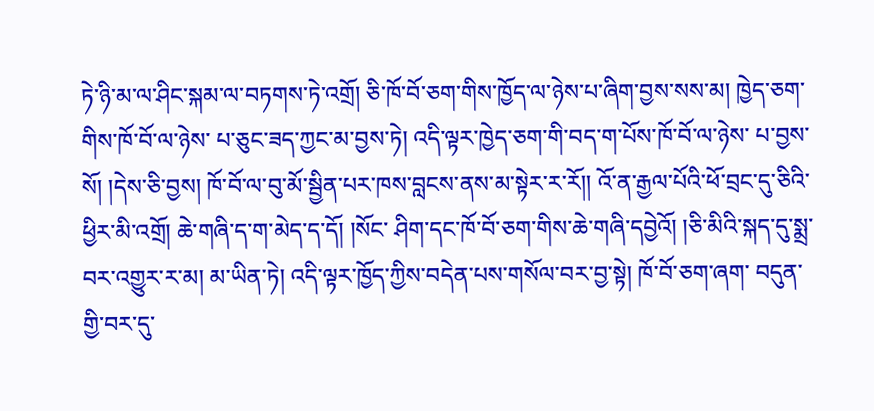ཏེ་ཉི་མ་ལ་ཤིང་སྐམ་ལ་བཏགས་ཏེ་འགྲོ། ཅི་ཁོ་བོ་ཅག་གིས་ཁྱོད་ལ་ཉེས་པ་ཞིག་བྱས་སས་མ། ཁྱེད་ཅག་གིས་ཁོ་བོ་ལ་ཉེས་ པ་ཅུང་ཟད་ཀྱང་མ་བྱས་ཏེ། འདི་ལྟར་ཁྱེད་ཅག་གི་བད་ག་པོས་ཁོ་བོ་ལ་ཉེས་ པ་བྱས་སོ། །དེས་ཅི་བྱས། ཁོ་བོ་ལ་བུ་མོ་སྦྱིན་པར་ཁས་བླངས་ནས་མ་སྟེར་ར་རོ།། འོ་ན་རྒྱལ་པོའི་ཕོ་བྲང་དུ་ཅིའི་ཕྱིར་མི་འགྲོ། ཆེ་གཞི་ད་ག་མེད་ད་དོ། །སོང་ ཤིག་དང་ཁོ་བོ་ཅག་གིས་ཆེ་གཞི་དབྱེའོ། །ཅི་མིའི་སྐད་དུ་སྨྲ་བར་འགྱུར་ར་མ། མ་ཡིན་ཏེ། འདི་ལྟར་ཁྱོད་ཀྱིས་བདེན་པས་གསོལ་བར་བྱ་སྟེ། ཁོ་བོ་ཅག་ཞག་ བདུན་གྱི་བར་དུ་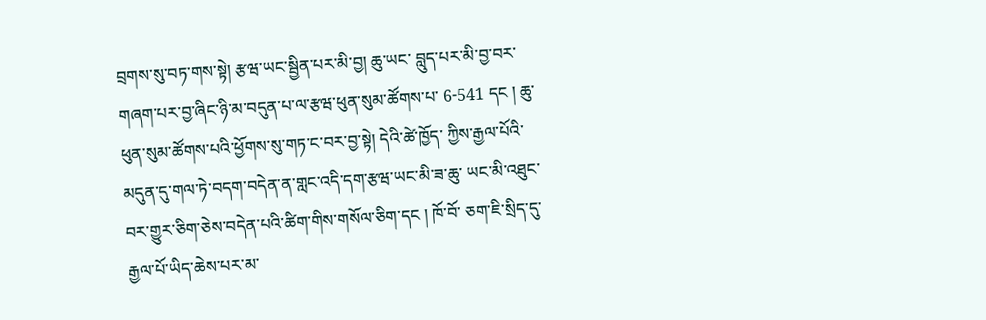བྲགས་སུ་བཏ་གས་སྟེ། རྩཝ་ཡང་སྦྱིན་པར་མི་བྱ། ཆུ་ཡང་ བླུད་པར་མི་བྱ་བར་གཞག་པར་བྱ་ཞིང་ཉི་མ་བདུན་པ་ལ་རྩཝ་ཕུན་སུམ་ཚོགས་པ་ 6-541 དང ། ཆུ་ཕུན་སུམ་ཚོགས་པའི་ཕྱོགས་སུ་གཏ་ང་བར་བྱ་སྟེ། དེའི་ཚེ་ཁྱོད་ ཀྱིས་རྒྱལ་པོའི་མདུན་དུ་གལ་ཏེ་བདག་བདེན་ན་གླང་འདི་དག་རྩཝ་ཡང་མི་ཟ་ཆུ་ ཡང་མི་འཐུང་བར་གྱུར་ཅིག་ཅེས་བདེན་པའི་ཚིག་གིས་གསོལ་ཅིག་དང ། ཁོ་བོ་ ཅག་ཇི་སྲིད་དུ་རྒྱལ་པོ་ཡིད་ཆེས་པར་མ་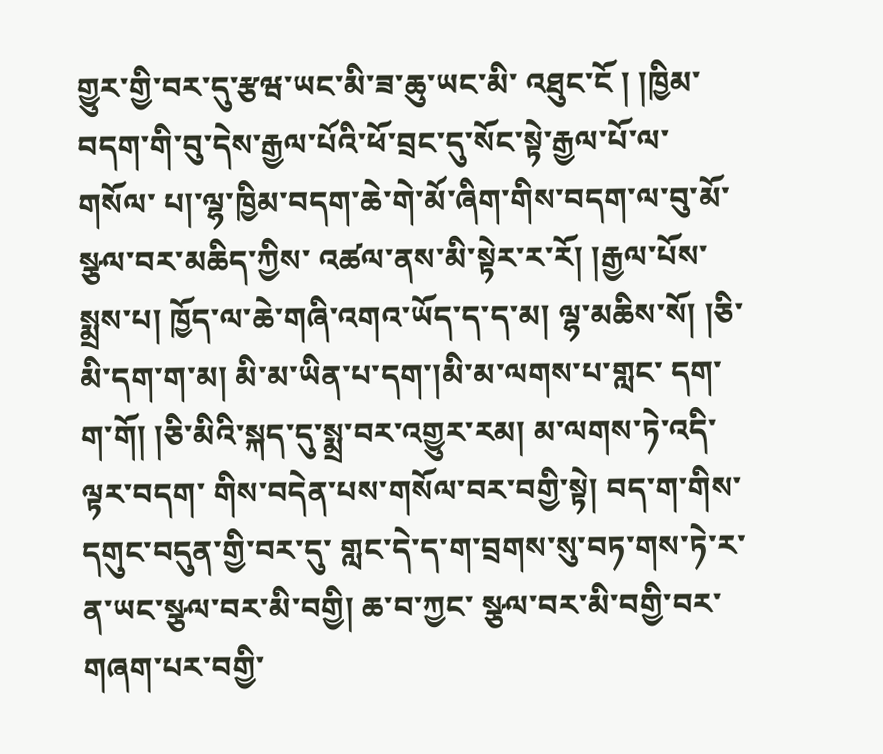གྱུར་གྱི་བར་དུ་རྩཝ་ཡང་མི་ཟ་ཆུ་ཡང་མི་ འཐུང་ངོ ། །ཁྱིམ་བདག་གི་བུ་དེས་རྒྱལ་པོའི་ཕོ་བྲང་དུ་སོང་སྟེ་རྒྱལ་པོ་ལ་གསོལ་ པ།་ལྷ་ཁྱིམ་བདག་ཆེ་གེ་མོ་ཞིག་གིས་བདག་ལ་བུ་མོ་སྩལ་བར་མཆིད་ཀྱིས་ འཚལ་ནས་མི་སྟེར་ར་རོ། །རྒྱལ་པོས་སྨྲས་པ། ཁྱོད་ལ་ཆེ་གཞི་འགའ་ཡོད་ད་ད་མ། ལྷ་མཆིས་སོ། །ཅི་མི་དག་ག་མ། མི་མ་ཡིན་པ་དག་།མི་མ་ལགས་པ་གླང་ དག་ག་གོ། །ཅི་མིའི་སྐད་དུ་སྨྲ་བར་འགྱུར་རམ། མ་ལགས་ཏེ་འདི་ལྟར་བདག་ གིས་བདེན་པས་གསོལ་བར་བགྱི་སྟེ། བད་ག་གིས་དགུང་བདུན་གྱི་བར་དུ་ གླང་དེ་ད་ག་བྲགས་སུ་བཏ་གས་ཏེ་ར་ན་ཡང་སྩལ་བར་མི་བགྱི། ཆ་བ་ཀྱང་ སྩལ་བར་མི་བགྱི་བར་གཞག་པར་བགྱི་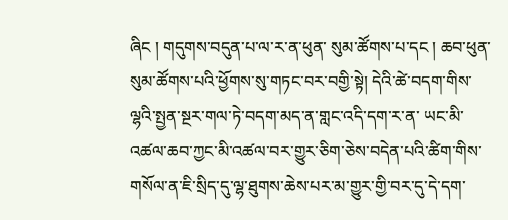ཞིང ། གདུགས་བདུན་པ་ལ་ར་ན་ཕུན་ སུམ་ཚོགས་པ་དང ། ཆབ་ཕུན་སུམ་ཚོགས་པའི་ཕྱོགས་སུ་གཏང་བར་བགྱི་སྟེ། དེའི་ཚེ་བདག་གིས་ལྷའི་སྤྱན་སྔར་གལ་ཏེ་བདག་མད་ན་གླང་འདི་དག་ར་ན་ ཡང་མི་འཚལ་ཆབ་ཀྱང་མི་འཚལ་བར་གྱུར་ཅིག་ཅེས་བདེན་པའི་ཚིག་གིས་ གསོལ་ན་ཇི་སྲིད་དུ་ལྷ་ཐུགས་ཆེས་པར་མ་གྱུར་གྱི་བར་དུ་དེ་དག་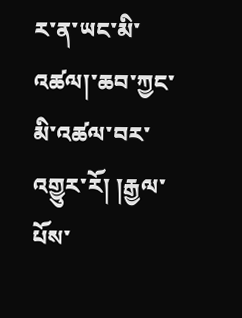ར་ན་ཡང་མི་ འཚལ།་ཆབ་ཀྱང་མི་འཚལ་བར་འགྱུར་རོ། །རྒྱལ་པོས་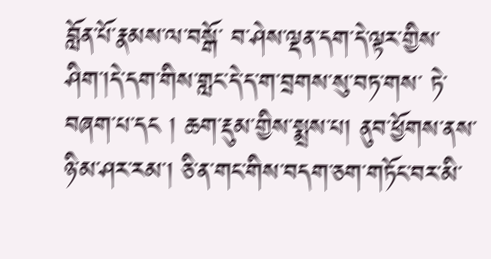བློན་པོ་རྣམས་ལ་བསྒོ་ བ་ཤེས་ལྡན་དག་དེ་ལྟར་གྱིས་ཤིག་།དེ་དག་གིས་གླང་དེ་ད་ག་བྲགས་སུ་བཏ་གས་ ཏེ་བཞག་པ་དང ། ཆག་རྡུམ་གྱིས་སྨྲས་པ། ནུབ་ཕྱོགས་ནས་ཉི་མ་ཤར་རམ་། ཅི་ན་གང་གིས་བདག་ཅག་གཏོང་བར་མི་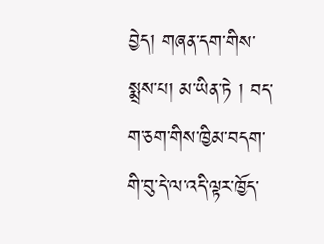བྱེད། གཞན་དག་གིས་སྨྲས་པ། མ་ཡིན་ཏེ ། བད་ག་ཅག་གིས་ཁྱིམ་བདག་གི་བུ་དེ་ལ་འདི་ལྟར་ཁྱོད་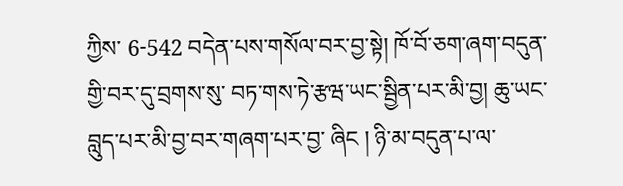ཀྱིས་ 6-542 བདེན་པས་གསོལ་བར་བྱ་སྟེ། ཁོ་བོ་ཅག་ཞག་བདུན་གྱི་བར་དུ་བྲགས་སུ་ བཏ་གས་ཏེ་རྩཝ་ཡང་སྦྱིན་པར་མི་བྱ། ཆུ་ཡང་བླུད་པར་མི་བྱ་བར་གཞག་པར་བྱ་ ཞིང ། ཉི་མ་བདུན་པ་ལ་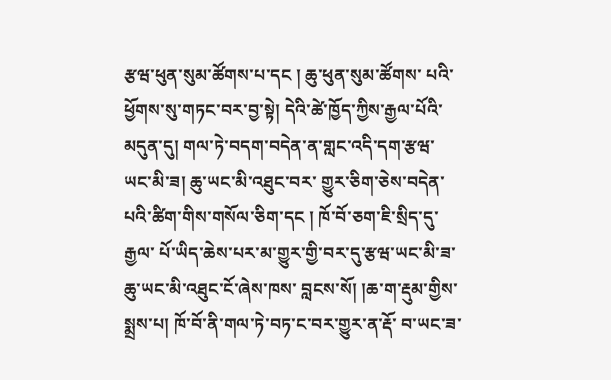རྩཝ་ཕུན་སུམ་ཚོགས་པ་དང ། ཆུ་ཕུན་སུམ་ཚོགས་ པའི་ཕྱོགས་སུ་གཏང་བར་བྱ་སྟེ། དེའི་ཚེ་ཁྱོད་ཀྱིས་རྒྱལ་པོའི་མདུན་དུ། གལ་ཏེ་བདག་བདེན་ན་གླང་འདི་དག་རྩཝ་ཡང་མི་ཟ། ཆུ་ཡང་མི་འཐུང་བར་ གྱུར་ཅིག་ཅེས་བདེན་པའི་ཚིག་གིས་གསོལ་ཅིག་དང ། ཁོ་བོ་ཅག་ཇི་སྲིད་དུ་རྒྱལ་ པོ་ཡིད་ཆེས་པར་མ་གྱུར་གྱི་བར་དུ་རྩཝ་ཡང་མི་ཟ་ཆུ་ཡང་མི་འཐུང་ངོ་ཞེས་ཁས་ བླངས་སོ། །ཆ་ག་རྡུམ་གྱིས་སྨྲས་པ། ཁོ་བོ་ནི་གལ་ཏེ་བཏ་ང་བར་གྱུར་ན་རྡོ་ བ་ཡང་ཟ་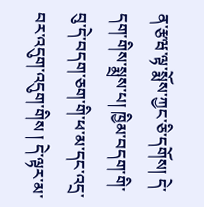ན་རྩཝ་ལྟ་སྨོས་ཀྱང་ཅི་དགོས། དེ་དག་གིས་སྨྲས་པ། ཁྱིམ་བདག་གི་ བུ་དེ་བདག་ཅག་གི་ཕ་མ་དང་འདྲ་བར་འདུག་འདུག་གིས ། དེ་ལྟར་མ་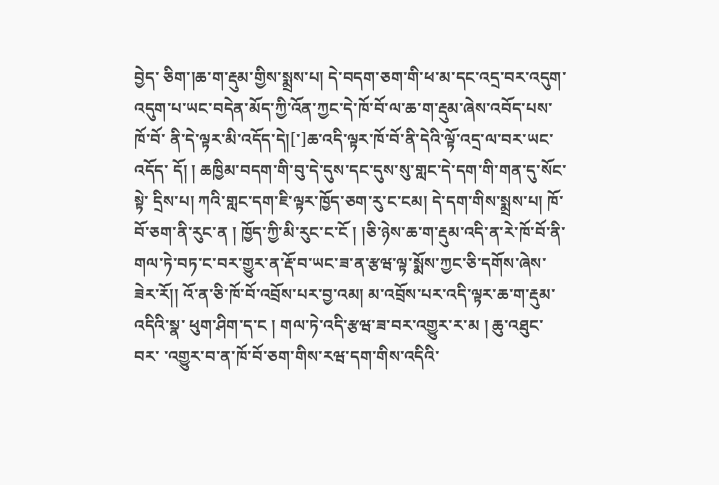བྱེད་ ཅིག་།ཆ་ག་རྡུམ་གྱིས་སྨྲས་པ། དེ་བདག་ཅག་གི་ཕ་མ་དང་འདྲ་བར་འདུག་ འདུག་པ་ཡང་བདེན་མོད་ཀྱི་འོན་ཀྱང་དེ་ཁོ་བོ་ལ་ཆ་ག་རྡུམ་ཞེས་འབོད་པས་ཁོ་བོ་ ནི་དེ་ལྟར་མི་འདོད་དེ།[་]ཆ་འདི་ལྟར་ཁོ་བོ་ནི་དེའི་ལྟོ་འདྲ་ལ་བར་ཡང་འདོད་ དོ། ། ཆཁྱིམ་བདག་གི་བུ་དེ་དུས་དང་དུས་སུ་གླང་དེ་དག་གི་གན་དུ་སོང་སྟེ་ དྲིས་པ། ཀའི་གླང་དག་ཇི་ལྟར་ཁྱོད་ཅག་རུ་ང་ངམ། དེ་དག་གིས་སྨྲས་པ། ཁོ་ བོ་ཅག་ནི་རུང་ན ། ཁྱོད་ཀྱི་མི་རུང་ང་ངོ ། །ཅི་ཉེས་ཆ་ག་རྡུམ་འདི་ན་རེ་ཁོ་བོ་ནི་ གལ་ཏེ་བཏ་ང་བར་གྱུར་ན་རྡོ་བ་ཡང་ཟ་ན་རྩཝ་ལྟ་སྨོས་ཀྱང་ཅི་དགོས་ཞེས་ཟེར་རོ།། འོ་ན་ཅི་ཁོ་བོ་འབྲོས་པར་བྱ་འམ། མ་འབྲོས་པར་འདི་ལྟར་ཆ་ག་རྡུམ་འདིའི་སྣ་ ཕུག་ཤིག་ད་ང ། གལ་ཏེ་འདི་རྩཝ་ཟ་བར་འགྱུར་ར་མ ། ཆུ་འཐུང་བར་ ་འགྱུར་བ་ན་ཁོ་བོ་ཅག་གིས་རཝ་དག་གིས་འདིའི་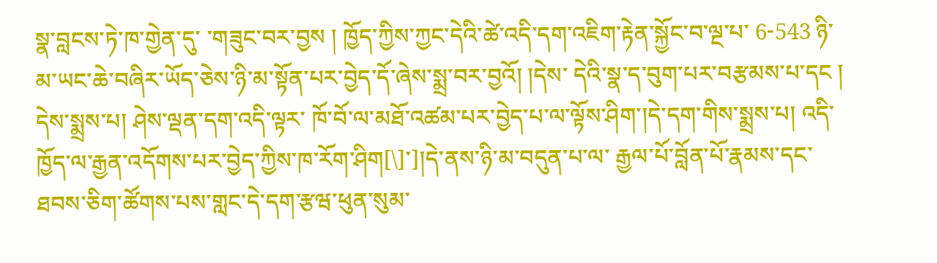སྣ་བླངས་ཏེ་ཁ་གྱེན་དུ་ ་གཟུང་བར་བྱས ། ཁྱོད་ཀྱིས་ཀྱང་དེའི་ཚེ་འདི་དག་འཇིག་རྟེན་སྐྱོང་བ་ལྔ་པ་ 6-543 ཉི་མ་ཡང་ཆེ་བཞིར་ཡོད་ཅེས་ཉི་མ་སྟོན་པར་བྱེད་དོ་ཞེས་སྨྲ་བར་བྱའོ། །དེས་ དེའི་སྣ་ད་བུག་པར་བརྩམས་པ་དང ། དེས་སྨྲས་པ། ཤེས་ལྡན་དག་འདི་ལྟར་ ཁོ་བོ་ལ་མཐོ་འཚམ་པར་བྱེད་པ་ལ་ལྟོས་ཤིག་།དེ་དག་གིས་སྨྲས་པ། འདི་ ཁྱོད་ལ་རྒྱན་འདོགས་པར་བྱེད་ཀྱིས་ཁ་རོག་ཤིག[\]་]།དེ་ནས་ཉི་མ་བདུན་པ་ལ་ རྒྱལ་པོ་བློན་པོ་རྣམས་དང་ཐབས་ཅིག་ཚོགས་པས་གླང་དེ་དག་རྩཝ་ཕུན་སུམ་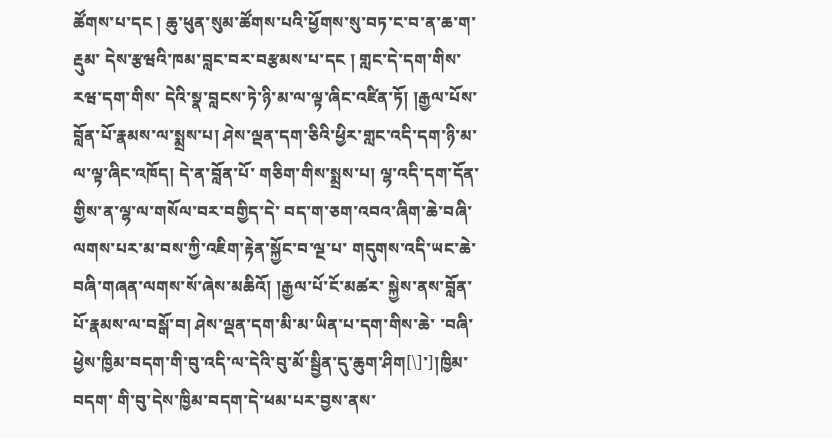ཚོགས་པ་དང ། ཆུ་ཕུན་སུམ་ཚོགས་པའི་ཕྱོགས་སུ་བཏ་ང་བ་ན་ཆ་ག་རྡུམ་ དེས་རྩཝའི་ཁམ་བླང་བར་བརྩམས་པ་དང ། གླང་དེ་དག་གིས་རཝ་དག་གིས་ དེའི་སྣ་བླངས་ཏེ་ཉི་མ་ལ་ལྟ་ཞིང་འཛིན་ཏོ། །རྒྱལ་པོས་བློན་པོ་རྣམས་ལ་སྨྲས་པ། ཤེས་ལྡན་དག་ཅིའི་ཕྱིར་གླང་འདི་དག་ཉི་མ་ལ་ལྟ་ཞིང་འཁོད། དེ་ན་བློན་པོ་ གཅིག་གིས་སྨྲས་པ། ལྷ་འདི་དག་དོན་གྱིས་ན་ལྷ་ལ་གསོལ་བར་བགྱིད་དེ་ བད་ག་ཅག་འབའ་ཞིག་ཆེ་བཞི་ལགས་པར་མ་བས་ཀྱི་འཇིག་རྟེན་སྐྱོང་བ་ལྔ་པ་ གདུགས་འདི་ཡང་ཆེ་བཞི་གཞན་ལགས་སོ་ཞེས་མཆིའོ། །རྒྱལ་པོ་ངོ་མཚར་ སྐྱེས་ནས་བློན་པོ་རྣམས་ལ་བསྒོ་བ། ཤེས་ལྡན་དག་མི་མ་ཡིན་པ་དག་གིས་ཆེ་ ་བཞི་ཕྱེས་ཁྱིམ་བདག་གི་བུ་འདི་ལ་དེའི་བུ་མོ་སྦྱིན་དུ་ཆུག་ཤིག[\]་]།ཁྱིམ་བདག་ གི་བུ་དེས་ཁྱིམ་བདག་དེ་ཕམ་པར་བྱས་ནས་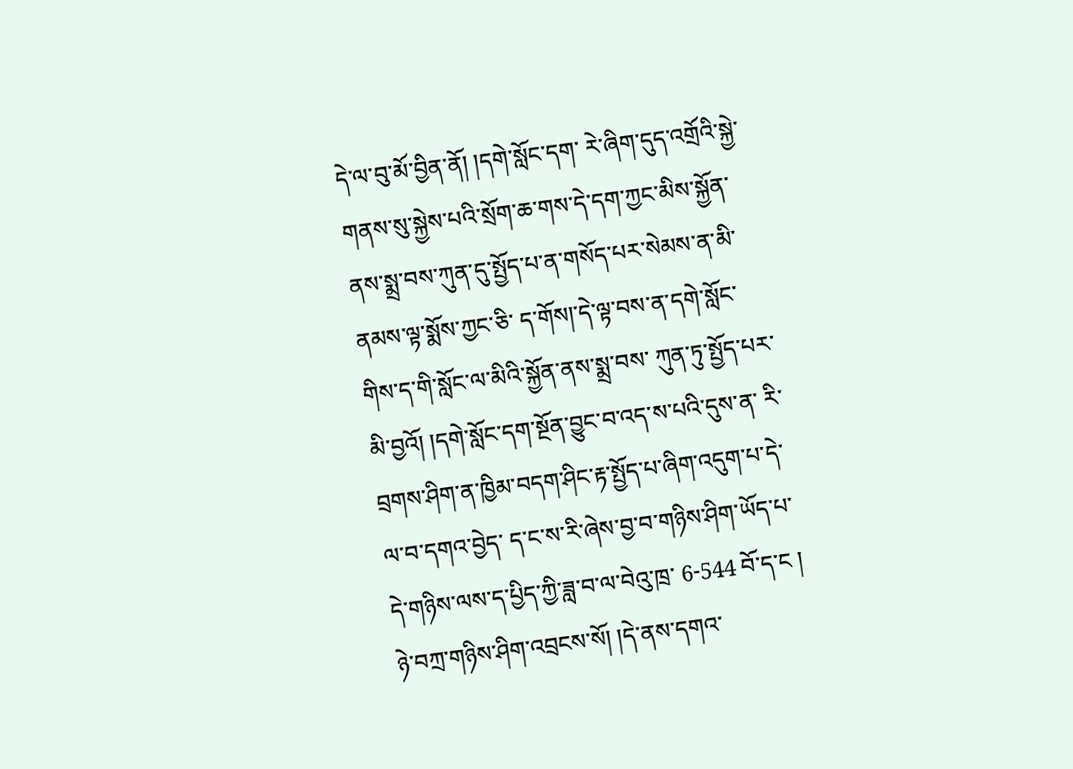དེ་ལ་བུ་མོ་བྱིན་ནོ། །དགེ་སློང་དག་ རེ་ཞིག་དུད་འགྲོའི་སྐྱེ་གནས་སུ་སྐྱེས་པའི་སྲོག་ཆ་གས་དེ་དག་ཀྱང་མིས་སྐྱོན་ ནས་སྨྲ་བས་ཀུན་དུ་སྤྱོད་པ་ན་གསོད་པར་སེམས་ན་མི་ནམས་ལྟ་སྨོས་ཀྱང་ཅི་ ད་གོས།་དེ་ལྟ་བས་ན་དགེ་སློང་གིས་ད་གི་སློང་ལ་མིའི་སྐྱོན་ནས་སྨྲ་བས་ ཀུན་ཏུ་སྤྱོད་པར་མི་བྱའོ། །དགེ་སློང་དག་སྔོན་བྱུང་བ་འད་ས་པའི་དུས་ན་ རི་བྲགས་ཤིག་ན་ཁྱིམ་བདག་ཤིང་རྟ་སྤྱོད་པ་ཞིག་འདུག་པ་དེ་ལ་བ་དགའ་བྱེད་ ད་ང་ས་རི་ཞེས་བྱ་བ་གཉིས་ཤིག་ཡོད་པ་དེ་གཉིས་ལས་ད་པྱིད་ཀྱི་ཟླ་བ་ལ་བེའུ་ཁྲ་ 6-544 བོ་ད་ང ། ཉེ་བཀྲ་གཉིས་ཤིག་འབྲངས་སོ། །དེ་ནས་དགའ་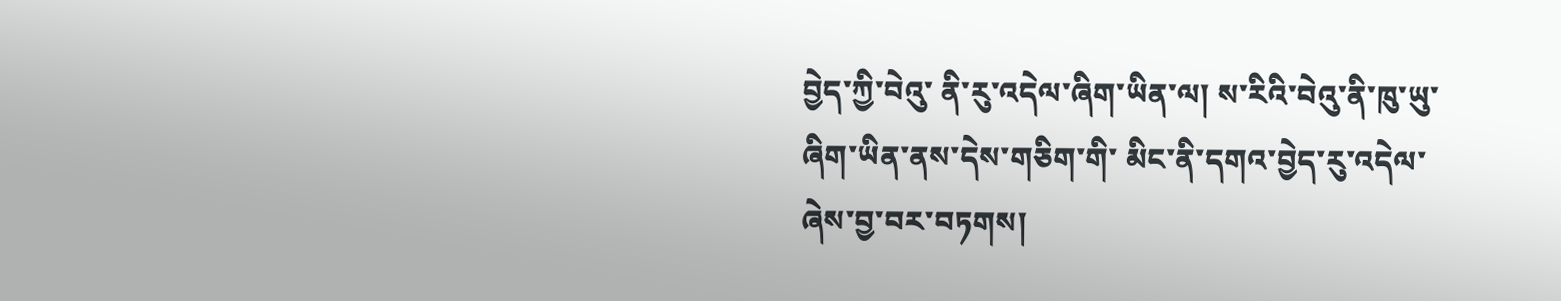བྱེད་ཀྱི་བེའུ་ ནི་རུ་འདེལ་ཞིག་ཡིན་ལ། ས་རིའི་བེའུ་ནི་ཁུ་ཡུ་ཞིག་ཡིན་ནས་དེས་གཅིག་གི་ མིང་ནི་དགའ་བྱེད་རུ་འདེལ་ཞེས་བྱ་བར་བཏགས།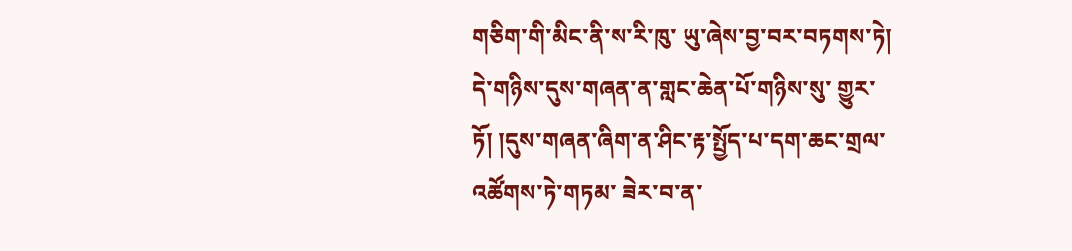གཅིག་གི་མིང་ནི་ས་རི་ཁུ་ ཡུ་ཞེས་བྱ་བར་བཏགས་ཏེ། དེ་གཉིས་དུས་གཞན་ན་གླང་ཆེན་པོ་གཉིས་སུ་ གྱུར་ཏོ། །དུས་གཞན་ཞིག་ན་ཤིང་རྟ་སྤྱོད་པ་དག་ཆང་གྲལ་འཚོགས་ཏེ་གཏམ་ ཟེར་བ་ན་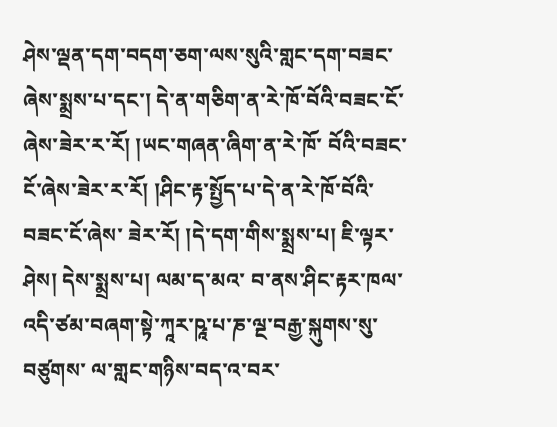ཤེས་ལྡན་དག་བདག་ཅག་ལས་སུའི་གླང་དག་བཟང་ཞེས་སྨྲས་པ་དང་། དེ་ན་གཅིག་ན་རེ་ཁོ་བོའི་བཟང་ངོ་ཞེས་ཟེར་ར་རོ། །ཡང་གཞན་ཞིག་ན་རེ་ཁོ་ བོའི་བཟང་ངོ་ཞེས་ཟེར་ར་རོ། །ཤིང་རྟ་སྤྱོད་པ་དེ་ན་རེ་ཁོ་བོའི་བཟང་ངོ་ཞེས་ ཟེར་རོ། །དེ་དག་གིས་སྨྲས་པ། ཇི་ལྟར་ཤེས། དེས་སྨྲས་པ། ལམ་ད་མའ་ བ་ནས་ཤིང་རྟར་ཁལ་འདི་ཙམ་བཞག་སྟེ་ཀཱར་ཥཱ་པ་ཎ་ལྔ་བརྒྱ་སྐུགས་སུ་བཙུགས་ ལ་གླང་གཉིས་བད་འ་བར་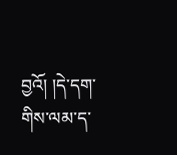བྱའོ། །དེ་དག་གིས་ལམ་ད་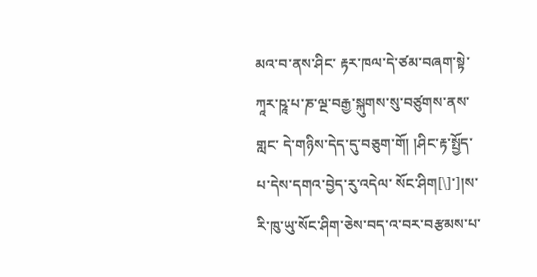མའ་བ་ནས་ཤིང་ རྟར་ཁལ་དེ་ཙམ་བཞག་སྟེ་ཀཱར་ཥཱ་པ་ཎ་ལྔ་བརྒྱ་སྐུགས་སུ་བཙུགས་ནས་གླང་ དེ་གཉིས་དེད་དུ་བཅུག་གོ། །ཤིང་རྟ་སྤྱོད་པ་དེས་དགའ་བྱེད་རུ་འདེལ་ སོང་ཤིག[\]་]།ས་རི་ཁུ་ཡུ་སོང་ཤིག་ཅེས་བད་འ་བར་བརྩམས་པ་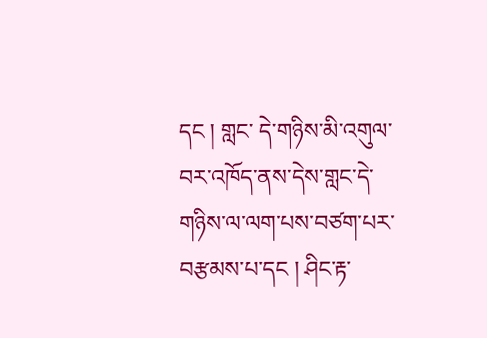དང ། གླང་ དེ་གཉིས་མི་འགུལ་བར་འཁོད་ནས་དེས་གླང་དེ་གཉིས་ལ་ལག་པས་བཙག་པར་ བརྩམས་པ་དང ། ཤིང་རྟ་